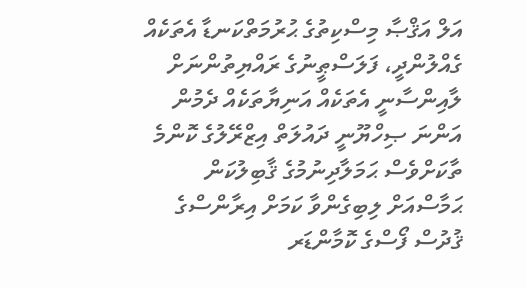އަލް އަޤްޞާ މިސްކިތުގެ ޙުރުމަތްކަނޑާ އެތަކެއް ގެއްލުންދީ، ފަލަސްޠީނުގެ ރައްޔިތުންނަށް ލާއިންސާނީ އެތަކެއް އަނިޔާތަކެއް ދެމުން އަންނަ ޞިހްޔޫނީ ދައުލަތް އިޒްރޭލުގެ ކޮންމެ ތާކަށްވެސް ޙަމަލާދިނުމުގެ ޤާބިލުކަން ޙަމާސްއަށް ލިބިގެންވާ ކަމަށް އިރާންސްގެ ޤުދުސް ފޯސްގެ ކޮމާންޑަރ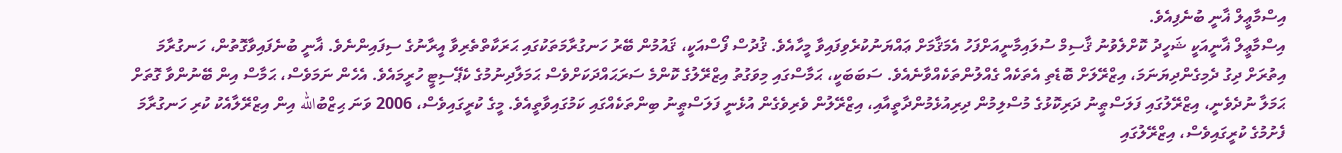އިސްމާޢީލް ޣާނީ ބުނެފިއެވެ.
އިސްމާޢީލް ޣާނީއަކީ ޝަހީދު ކޮށްލެވުނު ޤާސިމް ސުލައިމާނީއަށްފަހު އެމަޤާމަށް ޢައްޔަނުކުރެވިފައިވާ މީހާއެވެ. ޤުދުސް ފޯސްއަކީ، ޤައުމުން ބޭރު ހަނގުރާމަތަކުގައި ޙަރަކާތްތެރިވާ އީރާނުގެ ސިފައިންނެވެ. ޣާނީ ބުނެފައިވާގޮތުން، ހަނގުރާމަ އިތުރަށް ދިގު ދެމިގެންދިޔަނަމަ، އިޒްރޭލަށް ބޮޑެތި އެތަކެއް ގެއްލުންތަކެއްވާނެއެވެ. ސަބަބަކީ، ޙަމާސްގައި މިވަގުތު އިޒްރޭލުގެ ކޮންމެ ސަރަޙައްދަކަށްވެސް ޙަމަލާދިނުމުގެ ކެޕޭސިޓީ ހުރީމައެވެ. އެހެން ނަމަވެސް، ޙަމާސް އިން ބޭނުންވާ ގޮތަށް ޙަމަލާ ނުދެވެނީ، އިޒްރޭލުގައި ފަލަސްޠީނު ދަރިކޮޅުގެ މުސްލިމުން ދިރިއުޅެމުންދާތީއާއި، އިޒްރޭލުން ވެރިވެގެން އުޅެނީ ފަލަސްޠީނު ބިންތަކެއްގައި ކަމުގައިވާތީއެވެ. މީގެ ކުރީގައިވެސް، 2006 ވަނަ ޙިޒްބުالله އިން އިޒްރޭލާއެކު ކުރި ހަނގުރާމަ ފެށުމުގެ ކުރީގައިވެސް، އިޒްރޭލުގައި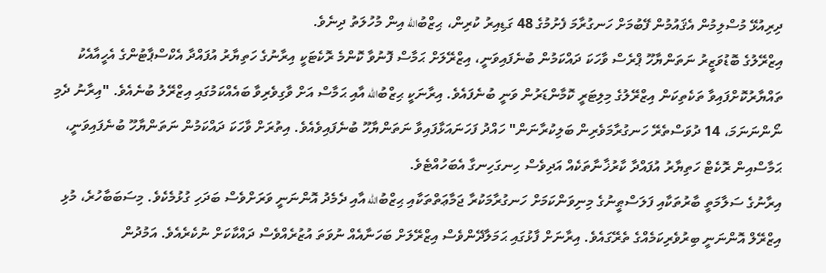ދިރިއުޅޭ މުސްލިމުން އެޤައުމުން ފޭބުމަށް ހަނގުރާމަ ފެށުމުގެ 48 ގަޑިއިރު ކުރިން، ޙިޒްބުالله އިން މުހުލަތު ދިނެވެ.
އިޒްރޭލުގެ ބޮޑުވަޒީރު ނަތަންޔާހޫ ޕްރެސް ވާހަކަ ދައްކަމުން ބުނެފައިވަނީ، އިޒްރޭލަށް ޙަމާސް ފޮނުވާ ކޮންމެ ރޮކެޓަކީ އިރާނުގެ ހަތިޔާރު އުފައްދާ އެކްސްޕާޓުންގެ އެހީއާއެކު ތައްޔާރުކޮށްފައިވާ ތަކެތިކަން އިޒްރޭލުގެ މިލިޓަރީ ކޮމާންޑަރުން ވަނީ ބުނެފައެވެ. އިރާނަކީ ޙިޒްބުالله އާއި ޙަމާސް އަށް ވާގިވެރިވާ ބައެއްކަމުގައި އިޒްރޭލު ބުނެއެވެ. "އިރާނު ދެމި ނޯންނަނަމަ، 14 ދުވަސްތެރޭ ހަނގުރާމަވެރިން ބަލިކުރާނަން" ހައްދު ފަހަނައަޅާފައިވާ ނަތަންޔާހޫ ބުނެފައިވެއެވެ. އިތުރަށް ވާހަކަ ދައްކަމުން ނަތަންޔާހޫ ބުނެފައިވަނީ، ޙަމާސްއިން ރޮކެޓް ހަތިޔާރު އުފައްދާ ކާރުޚާނާތަކެއް އަދިވެސް ހިނގަހިނގާ އެބަހުއްޓެވެ.
އިރާނުގެ ސަލާމަތީ ބާރުތަކާއި ފަލަސްޠީނުގެ މިނިވަންކަމަށް ހަނގުރާމަކުރާ ޖަމާޢަތްތަކާއި ޙިޒްބުالله އާއި ދެމެދު އޮންނަނީ ވަރަށްވެސް ބަދަހި ގުޅުމެކެވެ. މިސަބަބާހުރެ، މުޅި އިޒްރޭލް އޮންނަނީ ބިރުވެރިކަމެއްގެ ތެރޭގައެވެ. އިރާނަށް ފާޅުގައި ޙަމަލާދޭންވެސް އިޒްރޭލަށް ބަހަނާއެއް ނުވަތަ އުޒުރެއްވެސް ދައްކާކަށް ނުކެރެއެވެ. އަމުދުން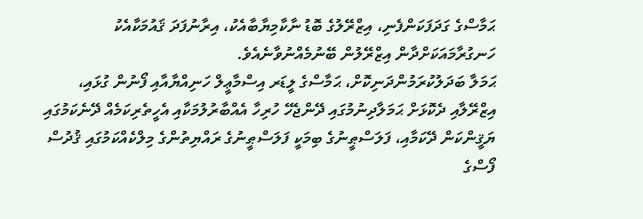ޙަމާސްގެ ގަދަފަކަންފެނި، އިޒްރޭލުގެ ބޮޑު ނާކާމިޔާބާއެކު، އިރާނުފަދަ ޤައުމަކާއެކު ހަނގުރާމައަކަށްދާން އިޒްރޭލުން ބޭނުމެއްނުވާނެއެވެ.
ޙަމަލާ ބަދަލުކުރަމުންދަނިކޮށް، ޙަމާސްގެ ލީޑަރ އިސްމާޢީލް ހަނިއްޔާއާއި ފޯނުން ގުޅައި، އިޒްރޭލާއި ދެކޮޅަށް ޙަމަލާދިނުމުގައި ދޭންޖެހޭ ހުރިހާ އެއްބާރުލުމަކާއި އެހީތެރިކަމެއް ދޭނެކަމުގައި ޔަޤީންކަން ދޭކަމާއި، ފަލަސްޠީނުގެ ބިމަކީ ފަލަސްޠީނުގެ ރައްޔިތުންގެ މިލްކެއްކަމުގައި ޤުދުސް ފޯސްގެ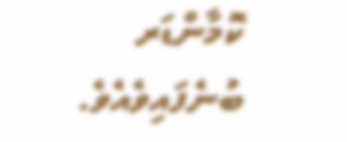ކޮމާންޑަރ ބުނެފައިވެއެވެ.